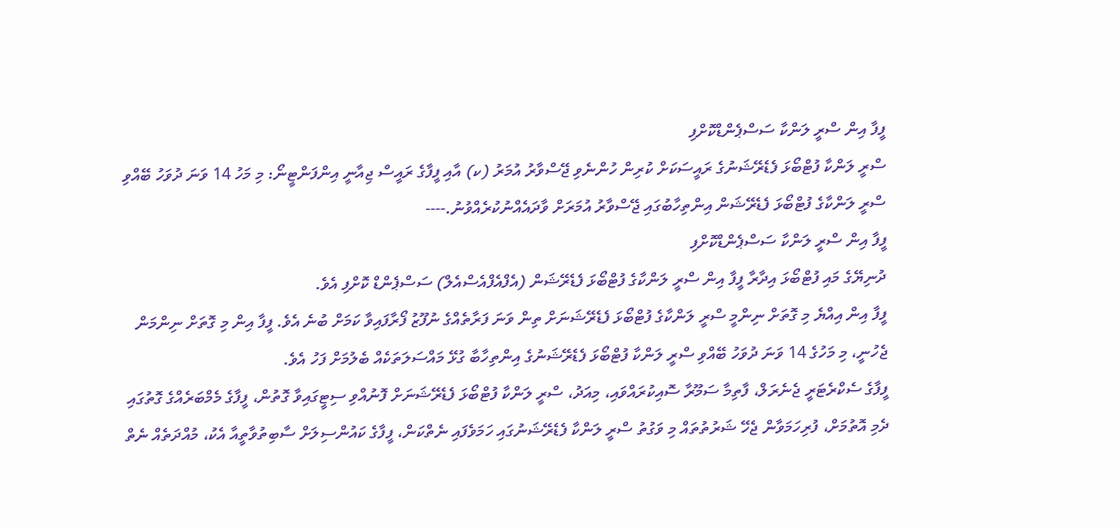ފީފާ އިން ސްރީ ލަންކާ ސަސްޕެންޑްކޮށްފި
ސްރީ ލަންކާ ފުޓްބޯޅަ ފެޑެރޭޝަނުގެ ރައީސަކަށް ކުރިން ހުންނެވި ޖޭސްވާރު އުމަރު (ކ) އާއި ފީފާގެ ރައީސް ޖިއާނީ އިންފަންޓީނޯ: މި މަހު 14 ވަނަ ދުވަހު ބޭއްވި ސްރީ ލަންކާގެ ފުޓްބޯޅަ ފެޑެރޭޝަން އިންތިހާބުގައި ޖޭސްވާރު އުމަރަށް ވާދައެއްނުކުރެއްވުނު.----
ފީފާ އިން ސްރީ ލަންކާ ސަސްޕެންޑްކޮށްފި
ދުނިޔޭގެ މައި ފުޓްބޯޅަ އިދާރާ ފީފާ އިން ސްރީ ލަންކާގެ ފުޓްބޯޅަ ފެޑެރޭޝަން (އެފްއެފްއެސްއެލް) ސަސްޕެންޑް ކޮށްފި އެވެ.
ފީފާ އިން އިއްޔެ މި ގޮތަށް ނިންމީ ސްރީ ލަންކާގެ ފުޓްބޯޅަ ފެޑެރޭޝަނަށް ތިން ވަނަ ފަރާތެއްގެ ނުފޫޒު ފޯރާފައިވާ ކަމަށް ބުނެ އެވެ. ފީފާ އިން މި ގޮތަށް ނިންމަން ޖެހުނީ، މި މަހުގެ 14 ވަނަ ދުވަހު ބޭއްވި ސްރީ ލަންކާ ފުޓްބޯޅަ ފެޑެރޭޝަނުގެ އިންތިހާބާ ގުޅޭ މައްސަލަތަކެއް ބެލުމަށް ފަހު އެވެ.
ފީފާގެ ސެކްރެޓަރީ ޖެނެރަލް، ފާތިމާ ސަމޫރާ ސޮއިކުރައްވައި، މިއަދު، ސްރީ ލަންކާ ފުޓްބޯޅަ ފެޑެރޭޝަނަށް ފޮނުއްވި ސިޓީގައިވާ ގޮތުން، ފީފާގެ މެމްބަރެއްގެ ގޮތުގައި ދެމި އޮތުމަށް، ފުރިހަމަވާން ޖެހޭ ޝަރުތުތައް މި ވަގުތު ސްރީ ލަންކާ ފެޑެރޭޝަނުގައި ހަމަވެފައި ނެތްކަން، ފީފާގެ ކައުންސިލަށް ސާބިތުވާތީއާ އެކު، މުއްދަތެއް ނެތް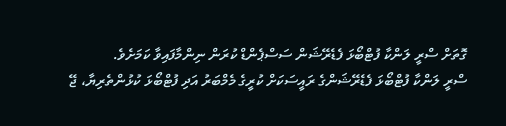ގޮތަށް ސްރީ ލަންކާ ފުޓްބޯޅަ ފެޑެރޭޝަން ސަސްޕެންޑް ކުރަން ނިންމާފައިވާ ކަމަށެވެ.
ސްރީ ލަންކާ ފުޓްބޯޅަ ފެޑެރޭޝަންގެ ރައީސަކަށް ކުރީގެ މެމްބަރު އަދި ފުޓްބޯޅަ ކުޅުންތެރިޔާ، ޖޭ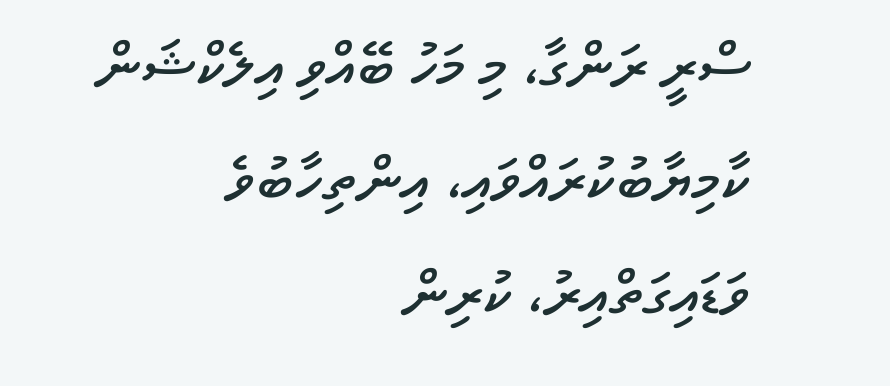ސްރީ ރަންގާ، މި މަހު ބޭއްވި އިލެކްޝަން ކާމިޔާބުކުރައްވައި، އިންތިހާބުވެ ވަޑައިގަތްއިރު، ކުރިން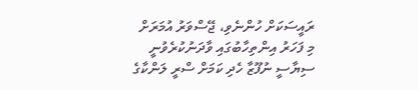ރައީސަކަށް ހުންނެވި، ޖޭސްވަރު އުމަރަށް މި ފަހަރު އިންތިހާބުގައި ވާދަނުކުރެވުނީ ސިޔާސީ ނުފޫޒާ ހެދި ކަމަށް ސްރީ ލަންކާގެ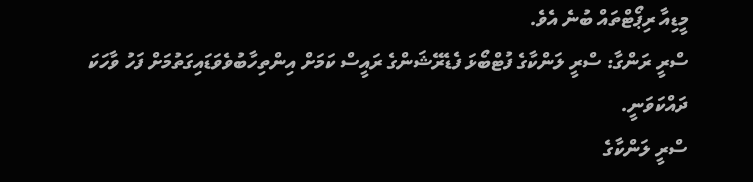މީޑިއާ ރިޕޯޓްތައް ބުނެ އެވެ.
ސްރީ ރަންގާ: ސްރީ ލަންކާގެ ފުޓްބޯޅަ ފެޑެރޭޝަންގެ ރައީސް ކަމަށް އިންތިހާބުވެވަޑައިގަތުމަށް ފަހު ވާހަކަ ދައްކަވަނީ.
ސްރީ ލަންކާގެ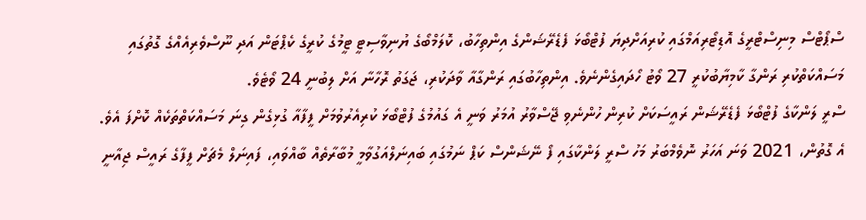ސްޕޯޓްސް މިނިސްޓްރީގެ އޮޑިޓޯރިއަމްގައި ކުރިއަށްދިޔަ ފުޓްބޯޅަ ފެޑެރޭޝަންގެ އިންތިހާބު، ކޮލަމްބޯގެ ޔުނިވާސިޓީ ޓީމުގެ ކުރީގެ ކެޕްޓަން އަދި ނޫސްވެރިއެއްގެ ގޮތުގައި މަސައްކަތްކުރި ރަންގާ ކާމިޔާބުކުރީ 27 ވޯޓު ހޯދައިގެންނެވެ. އިންތިހާބުގައި ރަންގާއާ ވާދަކުރި، ޖަގަތު ރޮހާނާ އަށް ލިބުނީ 24 ވޯޓެވެ.
ސްރީ ލަންކާގެ ފުޓްބޯޅަ ފެޑެރޭޝަން ރައީސަކަށް ކުރިން ހުންނެވި ޖޭސްވާރު އުމަރު ވަނީ އެ ގައުމުގެ ފުޓްބޯޅަ ކުރިއެރުވުމަށް ފީފާއާ ގުޅިގެން ގިނަ މަސައްކަތްތަކެއް ކޮށްފަ އެވެ. އެ ގޮތުން، 2021 ވަނަ އަހަރު ނޮވެމްބަރު މަހު ސްރީ ލަންކާގައި ފޯ ނޭޝަންސް ކަޕް ނަމުގައި ބައިނަލްއަގުވާމީ މުބާރާތެއް ބާއްވައި، ފައިނަލް މެޗަށް ފީފާގެ ރައީސް ޖިއާނީ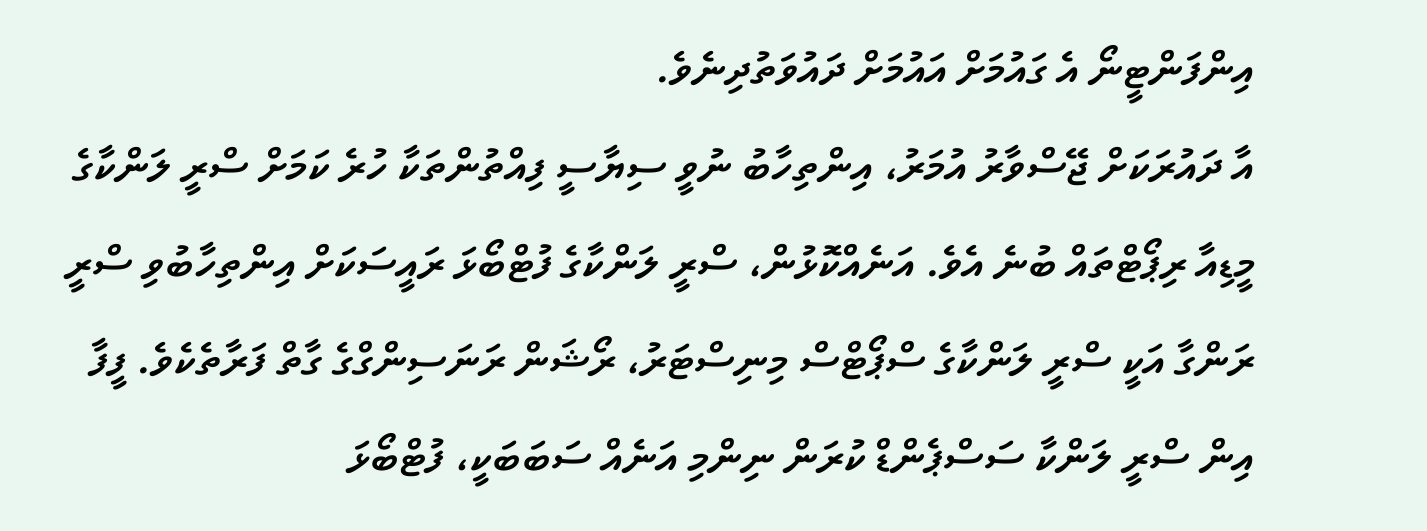އިންފަންޓީނޯ އެ ގައުމަށް އައުމަށް ދައުވަތުދިނެވެ.
އާ ދައުރަކަށް ޖޭސްވާރު އުމަރު، އިންތިހާބު ނުވީ ސިޔާސީ ފިއްތުންތަކާ ހުރެ ކަމަށް ސްރީ ލަންކާގެ މީޑިއާ ރިޕޯޓްތައް ބުނެ އެވެ. އަނެއްކޮޅުން، ސްރީ ލަންކާގެ ފުޓްބޯޅަ ރައީސަކަށް އިންތިހާބުވި ސްރީ ރަންގާ އަކީ ސްރީ ލަންކާގެ ސްޕޯޓްސް މިނިސްޓަރު، ރޯޝަން ރަނަސިންގްގެ ގާތް ފަރާތެކެވެ. ފީފާ އިން ސްރީ ލަންކާ ސަސްޕެންޑް ކުރަން ނިންމި އަނެއް ސަބަބަކީ، ފުޓްބޯޅަ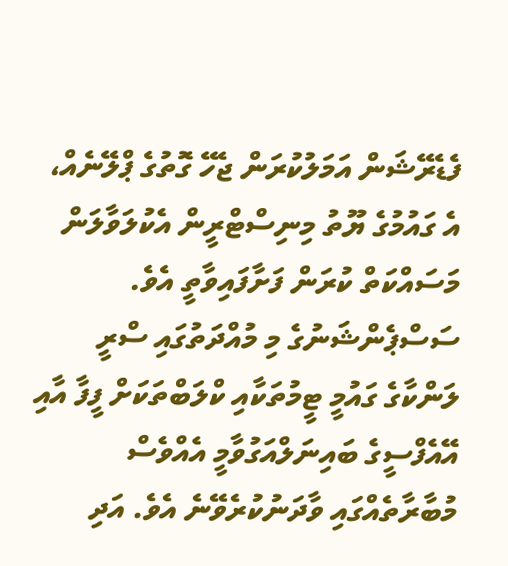ފެޑެރޭޝަން އަމަލުކުރަން ޖެހޭ ގޮތުގެ ޕްލޭނެއް، އެ ގައުމުގެ ޔޫތު މިނިސްޓްރީން އެކުލަވާލަން މަސައްކަތް ކުރަން ފަށާފައިވާތީ އެވެ.
ސަސްޕެންޝަނުގެ މި މުއްދަތުގައި ސްރީ ލަންކާގެ ގައުމީ ޓީމުތަކާއި ކްލަބްތަކަށް ފީފާ އާއި އޭއެފްސީގެ ބައިނަލްއަގުވާމީ އެއްވެސް މުބާރާތެއްގައި ވާދަނުކުރެވޭނެ އެވެ. އަދި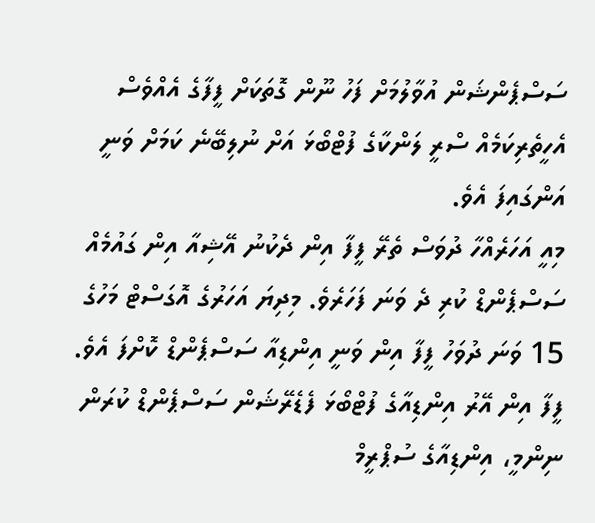ސަސްޕެންޝަން އުވާލުމަށް ފަހު ނޫން ގޮތަކަށް ފީފާގެ އެއްވެސް އެހީތެރިކަމެއް ސްރީ ލަންކާގެ ފުޓްބޯޅަ އަށް ނުލިބޭނެ ކަމަށް ވަނީ އަންގައިފަ އެވެ.
މިއީ އަހަރެއްހާ ދުވަސް ތެރޭ ފީފާ އިން ދެކުނު އޭޝިއާ އިން ގައުމެއް ސަސްޕެންޑް ކުރި ދެ ވަނަ ފަހަރެވެ. މިދިޔަ އަހަރުގެ އޮގަސްޓް މަހުގެ 15 ވަނަ ދުވަހު ފީފާ އިން ވަނީ އިންޑިއާ ސަސްޕެންޑް ކޮށްފަ އެވެ. ފީފާ އިން އޭރު އިންޑިއާގެ ފުޓްބޯޅަ ފެޑެރޭޝަން ސަސްޕެންޑް ކުރަން ނިންމީ، އިންޑިއާގެ ސުޕްރީމް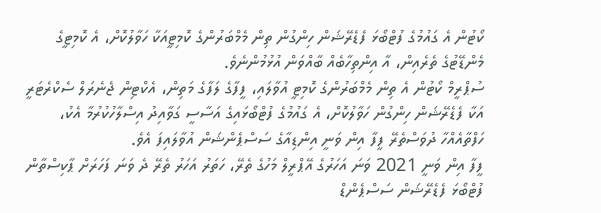ކޯޓުން އެ ގައުމުގެ ފުޓްބޯޅަ ފެޑެރޭޝަން ހިންގުން ތިން މެމްބަރުންގެ ކޮމިޓީއަކާ ހަވާލުކޮށް، އެ ކޮމިޓީގެ މެންޑޭޓުގެ ތެރެއިން، އާ އިންތިހާބެއް ބާއްވަން އުޅުމުންނެވެ.
ސުޕްރީމް ކޯޓުން އެ ތިން މެމްބަރުންގެ ކޮމިޓީ އުވާލައި، ފީފާގެ ލަފާގެ މަތިން، އެކްޓިން ޖެނެރަލް ސެކްރެޓަރީ އަކާ ފެޑެރޭޝަން ހިންގުން ހަވާލުކޮށް، އެ ގައުމުގެ ފުޓްބޯޅައިގެ އަސާސީ ގަވާއިދު އިސްލާހުކުރުމާ އެކު، ހަފްތާއެއްހާ ދުވަސްތެރޭ ފީފާ އިން ވަނީ އިންޑިއާގެ ސަސްޕެންޝަން އުވާލައިފަ އެވެ.
ފީފާ އިން ވަނީ 2021 ވަނަ އަހަރުގެ އޭޕްރީލް މަހުގެ ތެރޭ، ހަތަރު އަހަރު ތެރޭ ދެ ވަނަ ފަހަރަށް ޕާކިސްތާން ފުޓްބޯޅަ ފެޑެރޭޝަން ސަސްޕެންޑް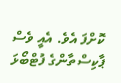ކޮށްފަ އެވެ. އެއީ ވެސް ޕާކިސްތާންގެ ފުޓްބޯޅަ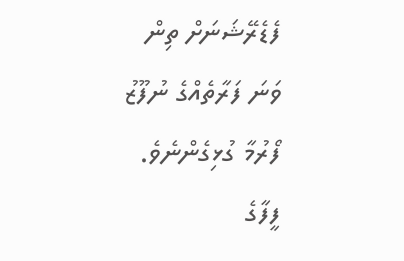ފެޑެރޭޝަނަށް ތިން ވަނަ ފަރާތެއްގެ ނުފޫޒު ފޯރުމާ ގުޅިގެންނެވެ. ފީފާގެ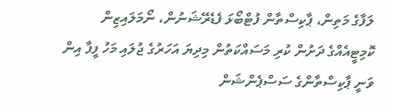ލަފާގެ މަތިން، ޕާކިސްތާން ފުޓްބޯޅަ ފެޑެރޭޝަނުން، ނޯމަލައިޒިން ކޮމިޓީއެއްގެ ދަށުން ކުރި މަސައްކަތުން މިދިޔަ އަހަރުގެ ޖުލައި މަހު ފީފާ އިން ވަނީ ޕާކިސްތާންގެ ސަސްޕެންޝަން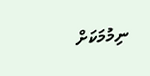ނިމުމަކަށް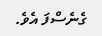ގެނެސްފަ އެވެ.